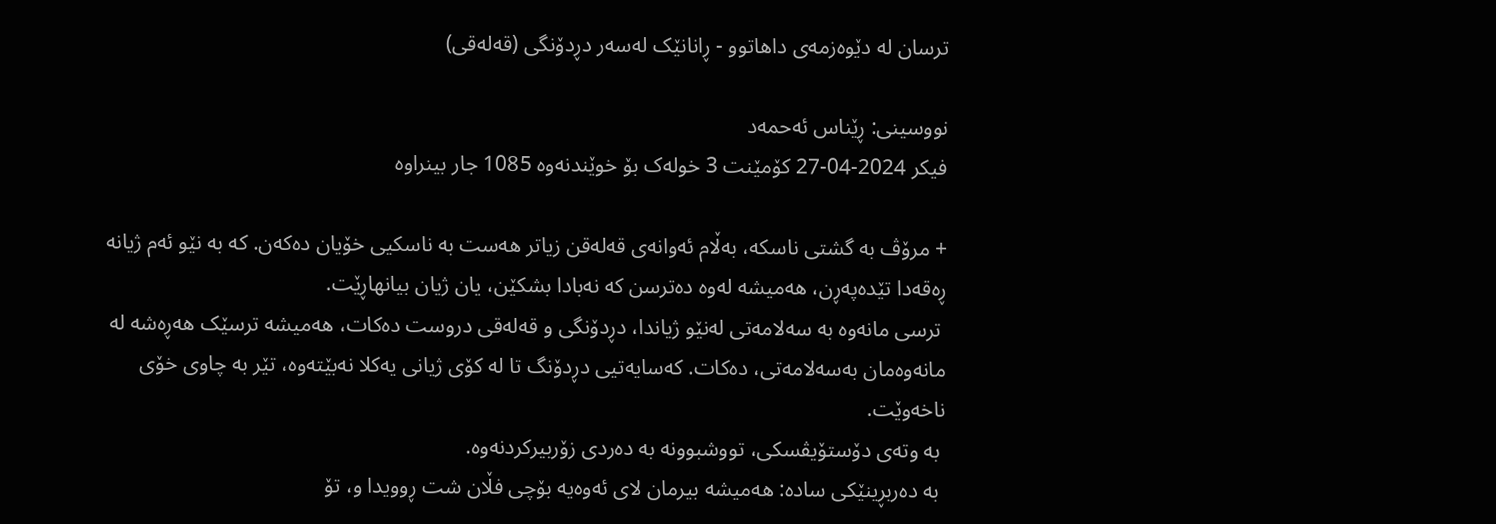ترسان لە دێوەزمەی داهاتوو - ڕانانێک لەسەر دڕدۆنگی (قەلەقی)

نووسینی: ڕێناس ئەحمەد
فیکر 2024-04-27 کۆمێنت 3 خولەک بۆ خوێندنەوە 1085 جار بینراوە

+ مرۆڤ بە گشتی ناسکە، بەڵام ئەوانەی قەلەقن زیاتر هەست بە ناسکیی خۆیان دەکەن. کە بە نێو ئەم ژیانە ڕەقەدا تێدەپەڕن، هەمیشە لەوە دەترسن کە نەبادا بشکێن، یان ژیان بیانهاڕێت.
 ترسی مانەوە بە سەلامەتی لەنێو ژیاندا، دڕدۆنگی و قەلەقی دروست دەکات، هەمیشە ترسێک هەڕەشە لە مانەوەمان بەسەلامەتی، دەکات. کەسایەتیی دڕدۆنگ تا لە کۆی ژیانی یەکلا نەبێتەوە، تێر بە چاوی خۆی ناخەوێت.
 بە وتەی دۆستۆیڤسکی، تووشبوونە بە دەردی زۆربیرکردنەوە.
 بە دەربڕینێکی سادە: هەمیشە بیرمان لای ئەوەیە بۆچی فڵان شت ڕوویدا و، تۆ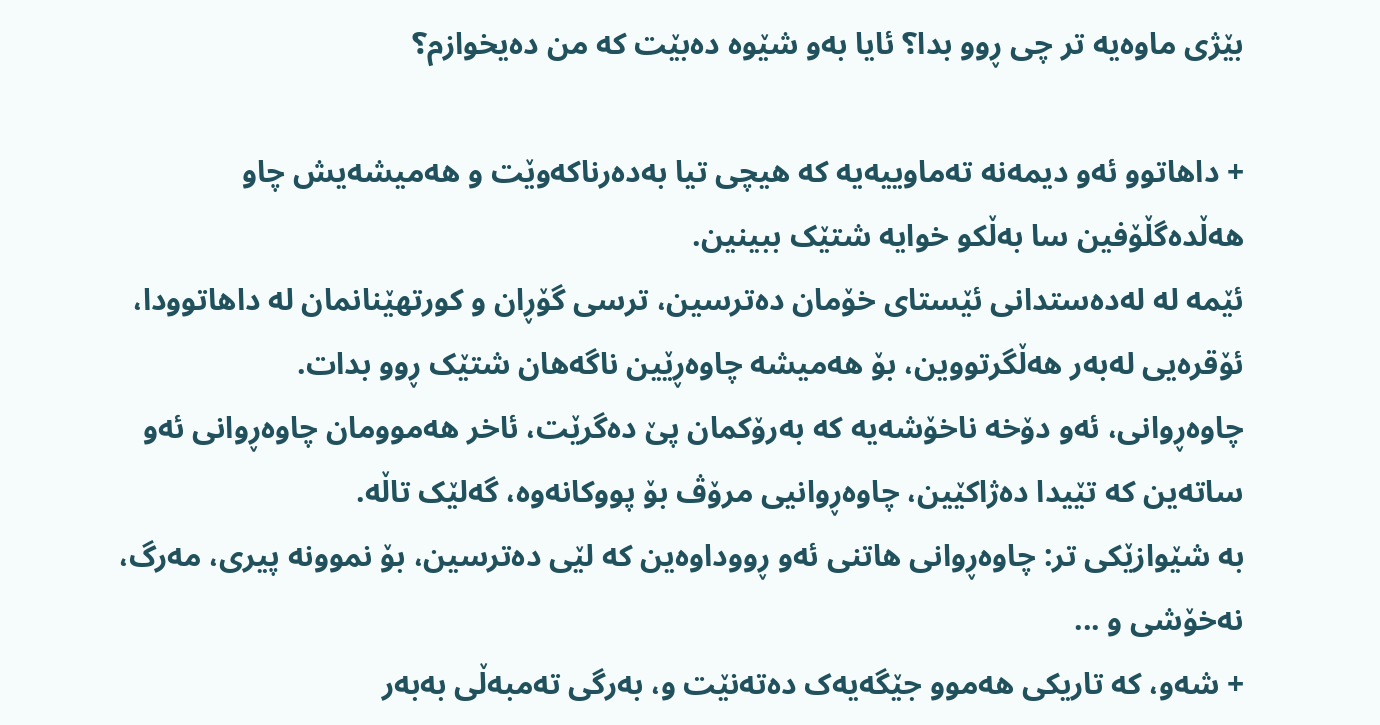بێژی ماوەیە تر چی ڕوو بدا؟ ئایا بەو شێوە دەبێت کە من دەیخوازم؟

+ داهاتوو ئەو دیمەنە تەماوییەیە کە هیچی تیا بەدەرناکەوێت و هەمیشەیش چاو هەڵدەگڵۆفین سا بەڵکو خوایە شتێک ببینین.
ئێمە لە لەدەستدانی ئێستای خۆمان دەترسین، ترسی گۆڕان و کورتهێنانمان لە داهاتوودا، ئۆقرەیی لەبەر هەڵگرتووین، بۆ هەمیشە چاوەڕێین ناگەهان شتێک ڕوو بدات.
چاوەڕوانی، ئەو دۆخە ناخۆشەیە کە بەرۆکمان پێ دەگرێت، ئاخر هەموومان چاوەڕوانی ئەو ساتەین کە تێیدا دەژاکێین، چاوەڕوانیی مرۆڤ بۆ پووکانەوە، گەلێک تاڵە.
بە شێوازێکی تر: چاوەڕوانی هاتنی ئەو ڕووداوەین کە لێی دەترسین، بۆ نموونە پیری، مەرگ، نەخۆشی و ...
+ شەو، کە تاریکی هەموو جێگەیەک دەتەنێت و، بەرگی تەمبەڵی بەبەر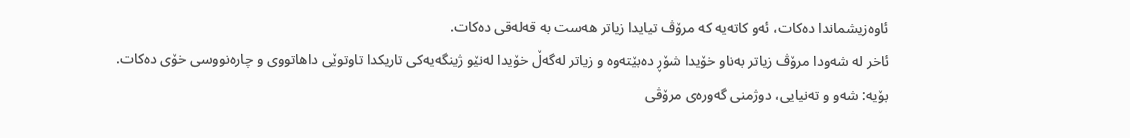ئاوەزیشماندا دەکات، ئەو کاتەیە کە مرۆڤ تیایدا زیاتر هەست بە قەلەقی دەکات.
ئاخر لە شەودا مرۆڤ زیاتر بەناو خۆیدا شۆڕ دەبێتەوە و زیاتر لەگەڵ خۆیدا لەنێو ژینگەیەکی تاریکدا تاوتوێی داهاتووی و چارەنووسی خۆی دەکات.
بۆیە: شەو و تەنیایی، دوژمنی گەورەی مرۆڤی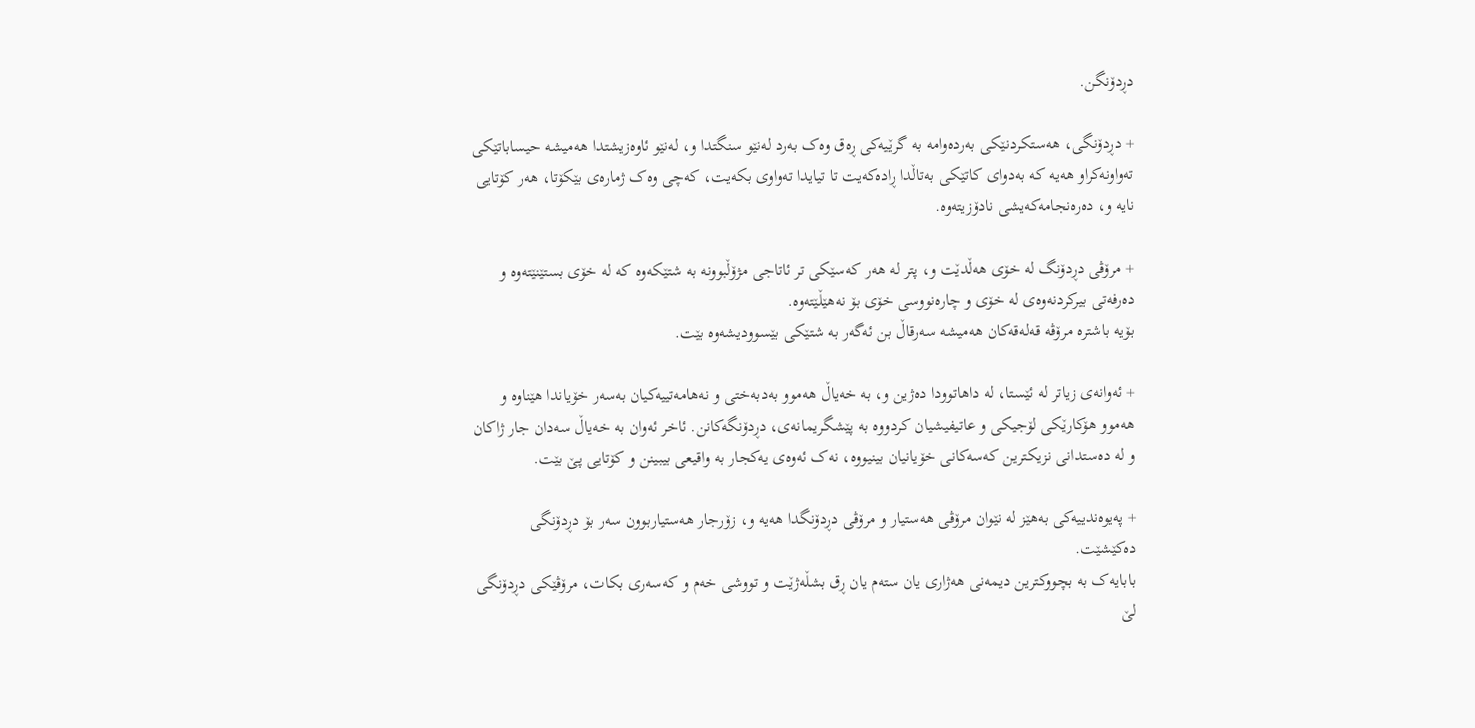دڕدۆنگن.

+ دڕدۆنگی، هەستکردنێکی بەردەوامە بە گرێیەکی ڕەق وەک بەرد لەنێو سنگتدا و، لەنێو ئاوەزیشتدا هەمیشە حیساباتێکی تەواونەکراو هەیە کە بەدوای کاتێکی بەتاڵدا ڕادەکەیت تا تیایدا تەواوی بکەیت، کەچی وەک ژمارەی بێکۆتا، هەر کۆتایی نایە و، دەرەنجامەکەیشی نادۆزیتەوە.

+ مرۆڤی دڕدۆنگ لە خۆی هەڵدێت و، پتر لە هەر کەسێکی تر ئاتاجی مژۆڵبوونە بە شتێکەوە کە لە خۆی بستێنێتەوە و دەرفەتی بیرکردنەوەی لە خۆی و چارەنووسی خۆی بۆ نەهێڵێتەوە.
بۆیە باشترە مرۆڤە قەلەقەکان هەمیشە سەرقاڵ بن ئەگەر بە شتێکی بێسوودیشەوە بێت.

+ ئەوانەی زیاتر لە ئێستا، لە داهاتوودا دەژین و، بە خەیاڵ هەموو بەدبەختی و نەهامەتییەکیان بەسەر خۆیاندا هێناوە و هەموو هۆکارێکی لۆجیکی و عاتیفیشیان کردووە بە پێشگریمانەی، دڕدۆنگەکانن. ئاخر ئەوان بە خەیاڵ سەدان جار ژاکان و لە دەستدانی نزیکترین کەسەکانی خۆیانیان بینیووە، نەک ئەوەی یەکجار بە واقیعی بیبینن و کۆتایی پێ بێت.

+ پەیوەندییەکی بەهێز لە نێوان مرۆڤی هەستیار و مرۆڤی دڕدۆنگدا هەیە و، زۆرجار هەستیاربوون سەر بۆ دڕدۆنگی دەکێشێت.
بابایەک بە بچووکترین دیمەنی هەژاری یان ستەم یان ڕق بشڵەژێت و تووشی خەم و کەسەری بکات، مرۆڤێکی دڕدۆنگی لێ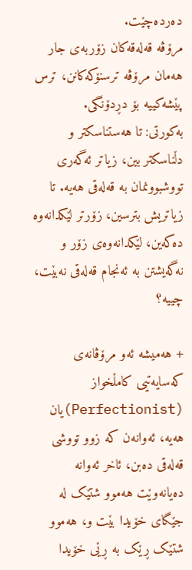دەردەچێت.
مرۆڤە قەلەقەکان زۆربەی جار هەمان مرۆڤە ترسنۆکەکانن، ترس پێشەکییە بۆ دڕدۆنگی.
بەکورتی: تا هەستناسکتر و دڵناسکتر بین، زیاتر ئەگەری تووشبوونمان بە قەلەقی هەیە. تا زیاتریش بترسین، زۆرتر لێکدانەوە دەکەین، لێکدانەوەی زۆر و نەگەیشتن بە ئەنجام قەلەقی نەبێت، چییه؟

+ هەمیشە ئەو مرۆڤانەی کەسایەتیی کامڵخواز (Perfectionist)یان هەیە، ئەوانەن کە زوو تووشی قەلەقی دەبن، ئاخر ئەوانە دەیانەوێت هەموو شتێک لە جێگای خۆیدا بێت و، هەموو شتێک ڕێک بە ڕێی خۆیدا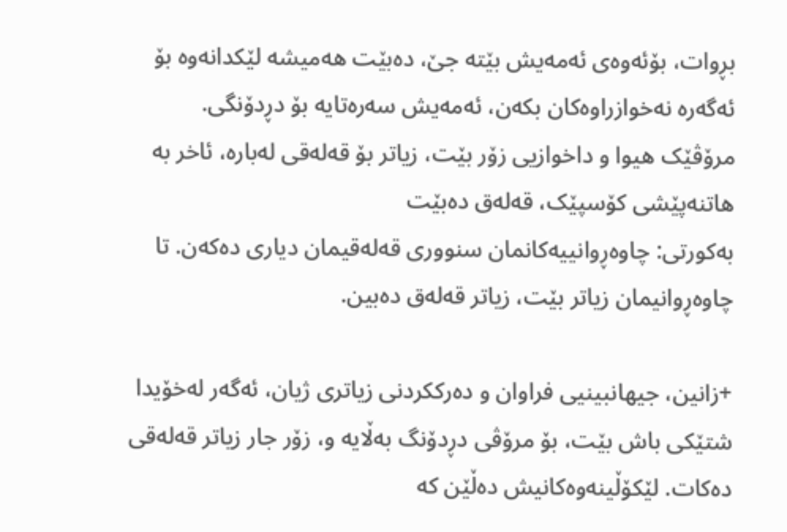بڕوات، بۆئەوەی ئەمەیش بێتە جێ، دەبێت هەمیشە لێکدانەوە بۆ ئەگەرە نەخوازراوەکان بکەن، ئەمەیش سەرەتایە بۆ دڕدۆنگی.
مرۆڤێک هیوا و داخوازیی زۆر بێت، زیاتر بۆ قەلەقی لەبارە، ئاخر بە هاتنەپێشی کۆسپێک، قەلەق دەبێت
بەکورتی: چاوەڕوانییەکانمان سنووری قەلەقیمان دیاری دەکەن. تا چاوەڕوانیمان زیاتر بێت، زیاتر قەلەق دەبین.

+زانین، جیهانبینیی فراوان و دەرککردنی زیاتری ژیان، ئەگەر لەخۆیدا شتێکی باش بێت، بۆ مرۆڤی دڕدۆنگ بەڵایە و، زۆر جار زیاتر قەلەقی دەکات. لێکۆڵینەوەکانیش دەڵێن کە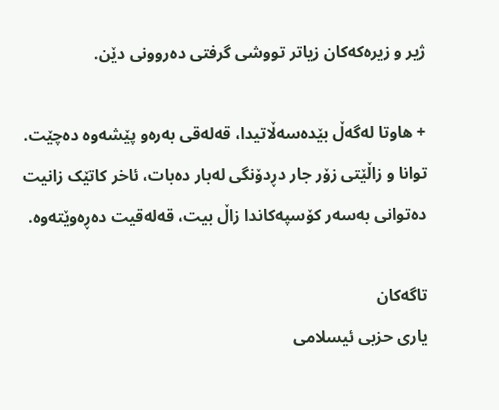ژیر و زیرەکەکان زیاتر تووشی گرفتی دەروونی دێن.

+ هاوتا لەگەڵ بێدەسەڵاتیدا، قەلەقی بەرەو پێشەوە دەچێت. توانا و زاڵێتی زۆر جار دڕدۆنگی لەبار دەبات، ئاخر کاتێک زانیت دەتوانی بەسەر کۆسپەکاندا زاڵ بیت، قەلەقیت دەڕەوێتەوە.

تاگەکان
یاری حزبی ئیسلامی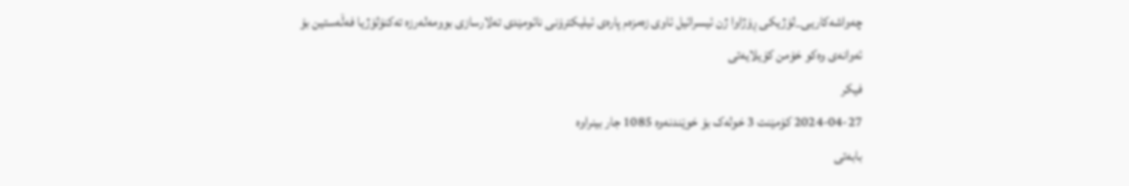چەواشەکاریی_لۆژیکی ڕۆژاوا ژن ئیسرائیل ئاوی زەمزەم پارەی ئیلیکترۆنی نائومێدی تەلارسازی بوومەلەرزە تەکنۆلۆژیا فەڵەستین بۆ ئەوانەی وەكو خۆمن کۆیلایەتی
فیکر
2024-04-27 کۆمێنت 3 خولەک بۆ خوێندنەوە 1085 جار بینراوە
بابەتی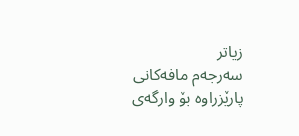زیاتر
سەرجەم مافەکانی پارێزراوە بۆ وارگەی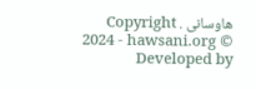هاوسانی . Copyright 2024 - hawsani.org © Developed by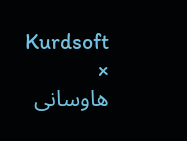Kurdsoft
×
هاوسانی